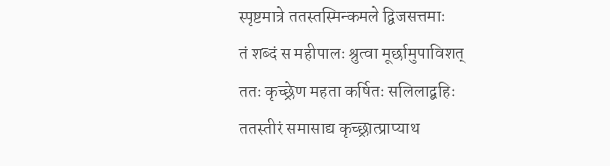स्पृष्टमात्रे ततस्तस्मिन्कमले द्विजसत्तमाः
तं शब्दं स महीपालः श्रुत्वा मूर्छामुपाविशत्
ततः कृच्छ्रेण महता कर्षितः सलिलाद्बहिः
ततस्तीरं समासाद्य कृच्छ्रात्प्राप्याथ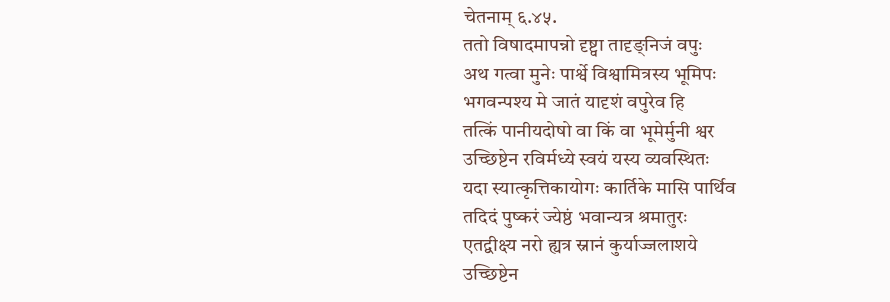चेतनाम् ६.४५.
ततो विषादमापन्नो दृष्ट्वा तादृङ्निजं वपुः
अथ गत्वा मुनेः पार्श्वे विश्वामित्रस्य भूमिपः
भगवन्पश्य मे जातं यादृशं वपुरेव हि
तत्किं पानीयदोषो वा किं वा भूमेर्मुनी श्वर
उच्छिष्टेन रविर्मध्ये स्वयं यस्य व्यवस्थितः
यदा स्यात्कृत्तिकायोगः कार्तिके मासि पार्थिव
तदिदं पुष्करं ज्येष्ठं भवान्यत्र श्रमातुरः
एतद्वीक्ष्य नरो ह्यत्र स्नानं कुर्याज्जलाशये
उच्छिष्टेन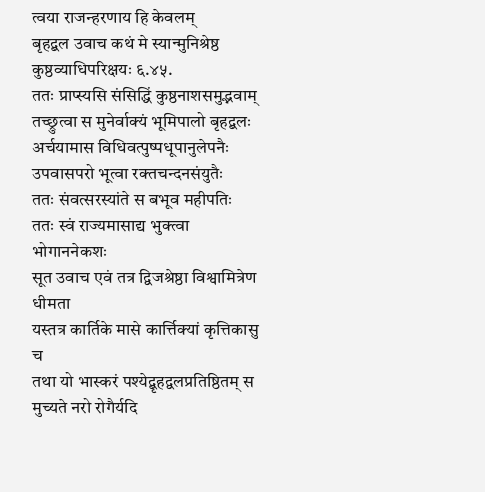त्वया राजन्हरणाय हि केवलम्
बृहद्बल उवाच कथं मे स्यान्मुनिश्रेष्ठ कुष्ठव्याधिपरिक्षयः ६.४५.
ततः प्राप्स्यसि संसिद्धिं कुष्ठनाशसमुद्भवाम्
तच्छ्रुत्वा स मुनेर्वाक्यं भूमिपालो बृहद्बलः
अर्चयामास विधिवत्पुष्पधूपानुलेपनैः
उपवासपरो भूत्वा रक्तचन्दनसंयुतैः
ततः संवत्सरस्यांते स बभूव महीपतिः
ततः स्वं राज्यमासाद्य भुक्त्वा भोगाननेकशः
सूत उवाच एवं तत्र द्विजश्रेष्ठा विश्वामित्रेण धीमता
यस्तत्र कार्तिके मासे कार्त्तिक्यां कृत्तिकासु च
तथा यो भास्करं पश्येद्बृहद्वलप्रतिष्ठितम् स मुच्यते नरो रोगैर्यदि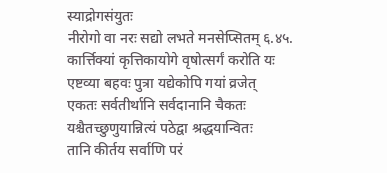स्याद्रोगसंयुतः
नीरोगो वा नरः सद्यो लभते मनसेप्सितम् ६.४५.
कार्त्तिक्यां कृत्तिकायोगे वृषोत्सर्गं करोति यः
एष्टव्या बहवः पुत्रा यद्येकोपि गयां व्रजेत्
एकतः सर्वतीर्थानि सर्वदानानि चैकतः
यश्चैतच्छुणुयान्नित्यं पठेद्वा श्रद्धयान्वितः
तानि कीर्तय सर्वाणि परं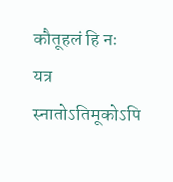कौतूहलं हि नः
यत्र स्नातोऽतिमूकोऽपि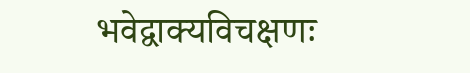भवेद्वाक्यविचक्षणः